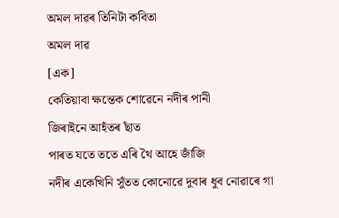অমল দাৱৰ তিনিটা কবিতা
অমল দাৱ
[এক]
কেতিয়াবা ক্ষন্তেক শোৱেনে নদীৰ পানী
জিৰাইনে আহঁতৰ ছাঁত
পাৰত যতে ততে এৰি থৈ আহে জাঁজি
নদীৰ একেখিনি সুঁতত কোনোৱে দুবাৰ ধুব নোৱাৰে গা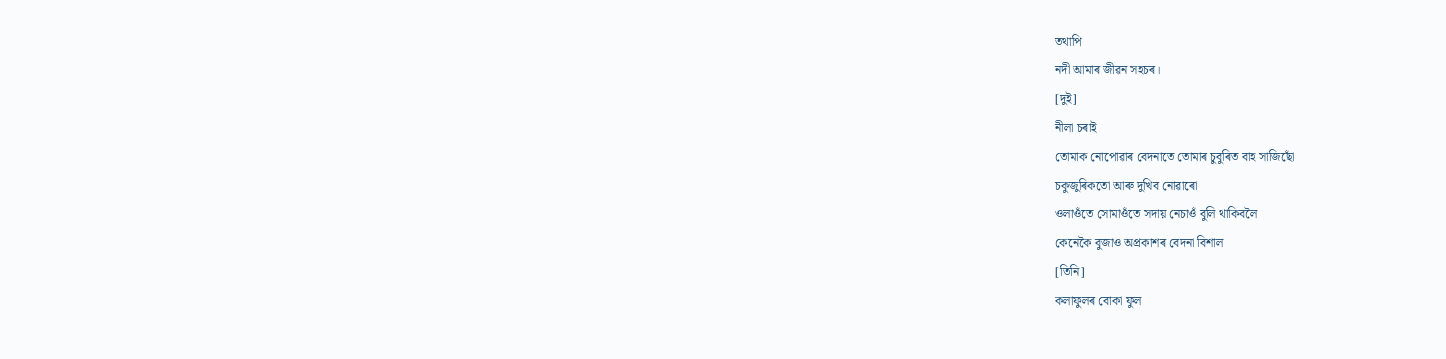তথাপি
নদী আমাৰ জীৱন সহচৰ।
[দুই]
নীলা চৰাই
তোমাক নোপোৱাৰ বেদনাতে তোমাৰ চুবুৰিত বাহ সাজিছোঁ
চকুজুৰিকতো আৰু দুখিব নোৱাৰো
ওলাওঁতে সোমাওঁতে সদায় নেচাওঁ বুলি থাকিবলৈ
কেনেকৈ বুজাও অপ্ৰকাশৰ বেদনা বিশাল
[তিনি]
কলাফুলৰ বোকা ফুল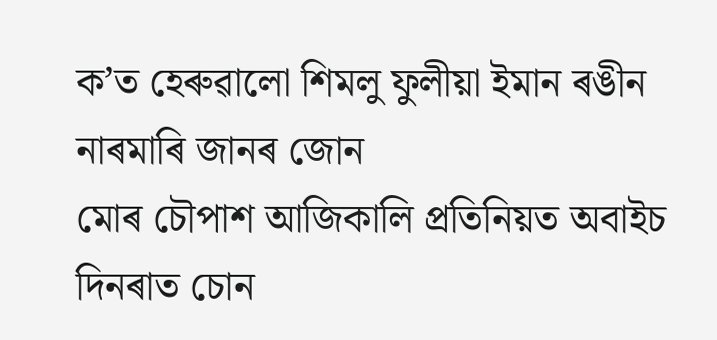ক’ত হেৰুৱালো শিমলু ফুলীয়া ইমান ৰঙীন নাৰমাৰি জানৰ জোন
মোৰ চৌপাশ আজিকালি প্ৰতিনিয়ত অবাইচ দিনৰাত চোন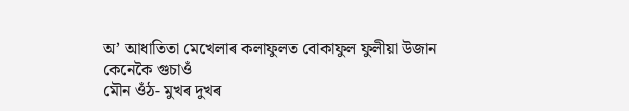অ’ আধাতিতা মেখেলাৰ কলাফুলত বোকাফুল ফুলীয়া উজান
কেনেকৈ গুচাওঁ
মৌন ওঁঠ- মুখৰ দুখৰ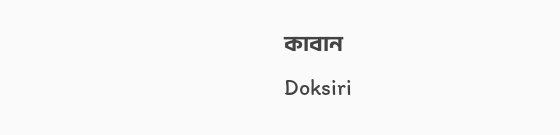কাবান
Doksiri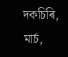দকচিৰি, মাৰ্চ,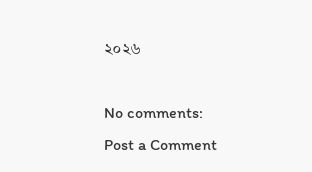২০২৬

No comments:
Post a Comment